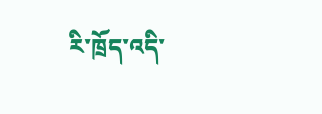རི་ཁྲོད་འདི་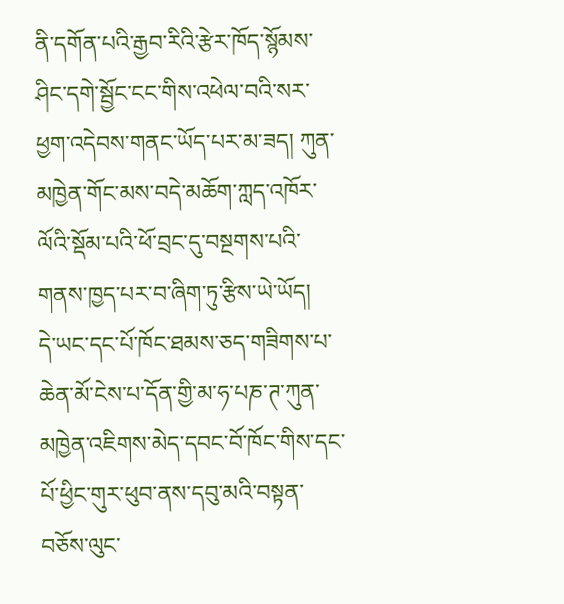ནི་དགོན་པའི་རྒྱབ་རིའི་རྩེར་ཁོད་སྙོམས་ཤིང་དགེ་སྦྱོང་ངང་གིས་འཕེལ་བའི་སར་ཕྱག་འདེབས་གནང་ཡོད་པར་མ་ཟད། ཀུན་མཁྱེན་གོང་མས་བདེ་མཆོག་ཀླད་འཁོར་ལོའི་སྡོམ་པའི་ཕོ་བྲང་དུ་བསྔགས་པའི་གནས་ཁྱད་པར་བ་ཞིག་ཏུ་རྩིས་ཡེ་ཡོད།   དེ་ཡང་དང་པོ་ཁོང་ཐམས་ཅད་གཟིགས་པ་ཆེན་མོ་ངེས་པ་དོན་གྱི་མ་ཧ་པཎ་ཊ་ཀུན་མཁྱེན་འཇིགས་མེད་དབང་བོ་ཁོང་གིས་དང་པོ་ཕྱིང་གུར་ཕུབ་ནས་དབུ་མའི་བསྟན་བཅོས་ལུང་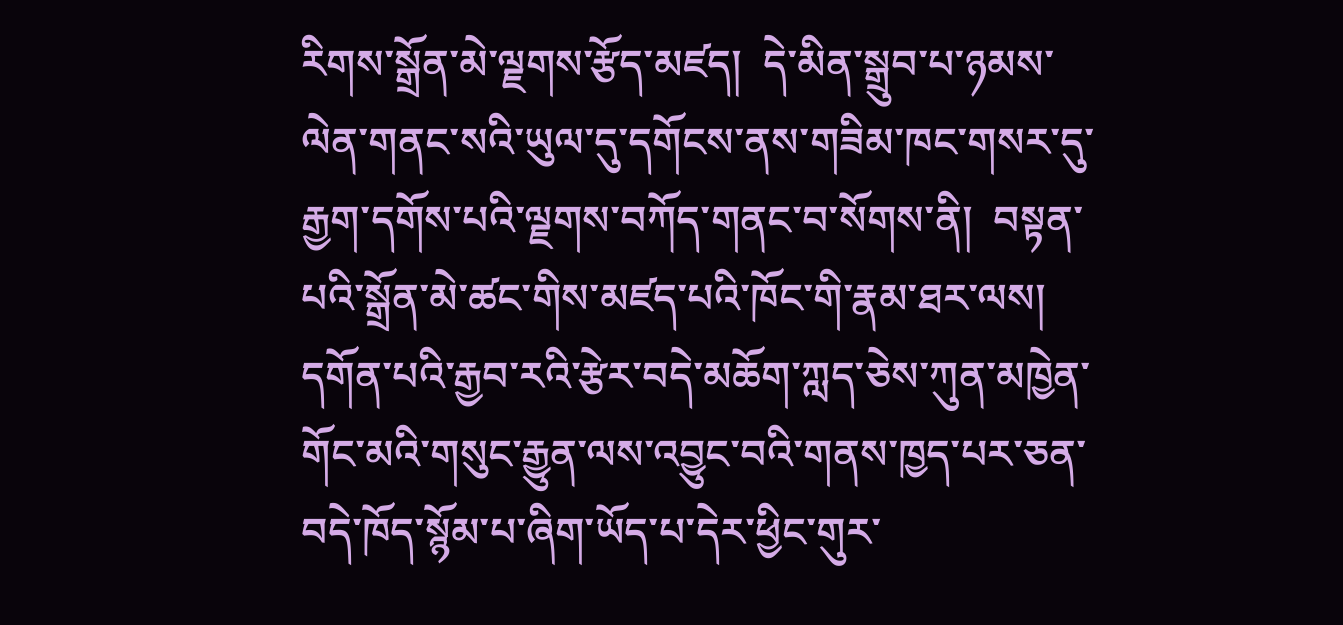རིགས་སྒྲོན་མེ་ལྗགས་རྩོད་མཛད།  དེ་མིན་སྒྲུབ་པ་ཉམས་ལེན་གནང་སའི་ཡུལ་དུ་དགོངས་ནས་གཟིམ་ཁང་གསར་དུ་རྒྱག་དགོས་པའི་ལྗགས་བཀོད་གནང་བ་སོགས་ནི།  བསྟན་པའི་སྒྲོན་མེ་ཚང་གིས་མཛད་པའི་ཁོང་གི་རྣམ་ཐར་ལས།   དགོན་པའི་རྒྱབ་རའི་རྩེར་བདེ་མཆོག་ཀླད་ཅེས་ཀུན་མཁྱེན་གོང་མའི་གསུང་རྒྱུན་ལས་འབྱུང་བའི་གནས་ཁྱད་པར་ཅན་བདེ་ཁོད་སྙོམ་པ་ཞིག་ཡོད་པ་དེར་ཕྱིང་གུར་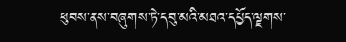ཕུབས་ནས་བཞུགས་ཏེ་དབུ་མའི་མཐའ་དཔྱོད་ལྗགས་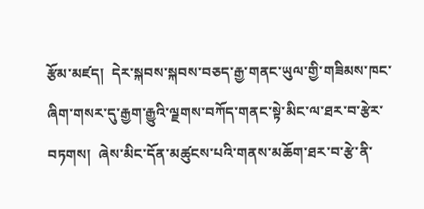རྩོམ་མཛད།  དེར་སྐབས་སྐབས་བཅད་རྒྱ་གནང་ཡུལ་གྱི་གཟིམས་ཁང་ཞིག་གསར་དུ་རྒྱག་རྒྱུའི་ལྗགས་བཀོད་གནང་སྟེ་མིང་ལ་ཐར་བ་རྩེར་བཏགས།  ཞེས་མིང་དོན་མཚུངས་པའི་གནས་མཆོག་ཐར་བ་རྩེ་ནི་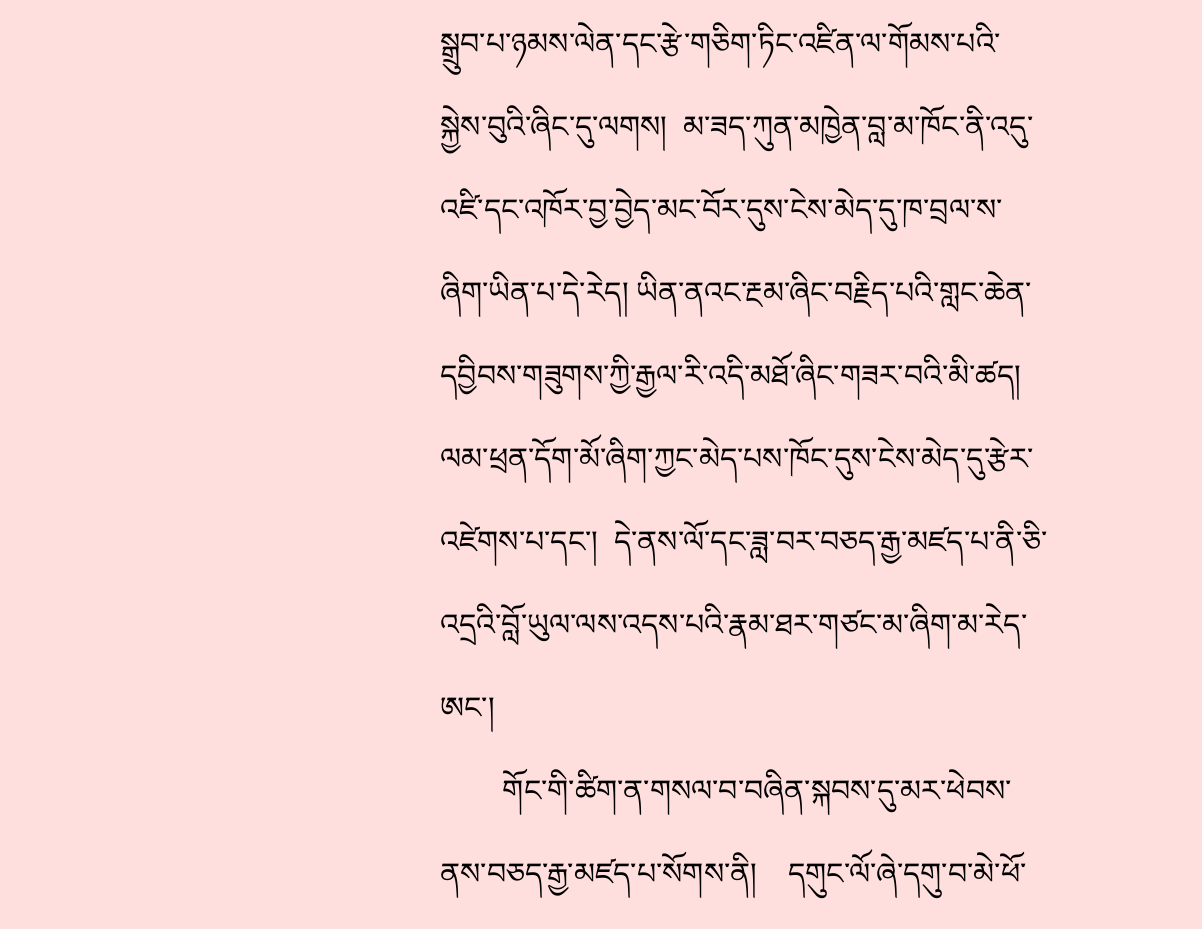སྒྲུབ་པ་ཉམས་ལེན་དང་རྩེ་གཅིག་ཏིང་འཛིན་ལ་གོམས་པའི་སྐྱེས་བུའི་ཞིང་དུ་ལགས།  མ་ཟད་ཀུན་མཁྱེན་བླ་མ་ཁོང་ནི་འདུ་འཛི་དང་འཁོར་བྱ་བྱེད་མང་བོར་དུས་ངེས་མེད་དུ་ཁ་བྲལ་ས་ཞིག་ཡིན་པ་དེ་རེད། ཡིན་ནའང་རྔམ་ཞིང་བརྗིད་པའི་གླང་ཆེན་དབྱིབས་གཟུགས་ཀྱི་རྒྱལ་རི་འདི་མཐོ་ཞིང་གཟར་བའི་མི་ཚད།  ལམ་ཕྲན་དོག་མོ་ཞིག་ཀྱང་མེད་པས་ཁོང་དུས་ངེས་མེད་དུ་རྩེར་འཛེགས་པ་དང་།  དེ་ནས་ལོ་དང་ཟླ་བར་བཅད་རྒྱ་མཛད་པ་ནི་ཅི་འདྲའི་བློ་ཡུལ་ལས་འདས་པའི་རྣམ་ཐར་གཙང་མ་ཞིག་མ་རེད་ཨང་།
        གོང་གི་ཚིག་ན་གསལ་བ་བཞིན་སྐབས་དུ་མར་ཕེབས་ནས་བཅད་རྒྱ་མཛད་པ་སོགས་ནི།    དགུང་ལོ་ཞེ་དགུ་བ་མེ་ཕོ་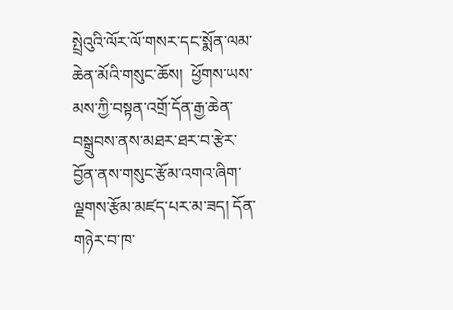སྤྲེའུའི་ལོར་ལོ་གསར་དང་སྨོན་ལམ་ཆེན་མོའི་གསུང་ཆོས།  ཕྱོགས་ཡས་མས་ཀྱི་བསྟན་འགྲོ་དོན་རྒྱ་ཆེན་བསྒྲུབས་ནས་མཐར་ཐར་བ་རྩེར་བྱོན་ནས་གསུང་རྩོམ་འགའ་ཞིག་ལྗགས་རྩོམ་མཛད་པར་མ་ཟད། དོན་གཉེར་བ་ཁ་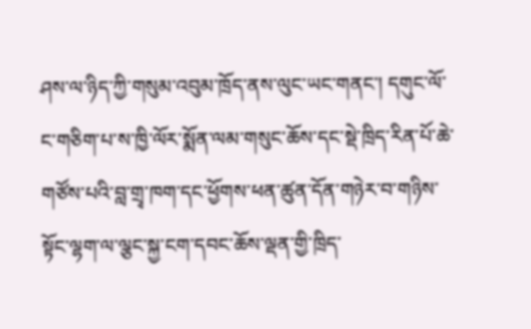ཤས་ལ་ཉིད་ཀྱི་གསུམ་འབུམ་ཁྲོད་ནས་ལུང་ཡང་གནང་། དགུང་ལོ་ང་གཅིག་པ་ས་ཁྱི་ལོར་སྨོན་ལམ་གསུང་ཆོས་དང་སྡེ་ཁྲིད་རིན་པོ་ཆེ་གཙོས་པའི་བླ་གྲྭ་ཁག་དང་ཕྱོགས་ཕན་ཚུན་དོན་གཉེར་བ་གཉིས་སྟོང་ལྷག་ལ་ལྕང་སྐྱ་ངག་དབང་ཆོས་ལྡན་གྱི་ཁྲིད་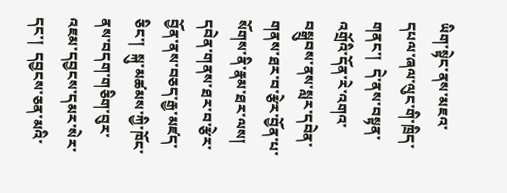ཡིག་སྟེང་ནས་མཇའ་དཔལ་ཞལ་ལུང་གི་ཁྲིད་གནང་།  དེ་ནས་བསྟན་འགྲོའི་དོན་རེ་འགའ་བསྒྲུབས་ནས་སླར་དབེན་གནས་ཐར་བ་རྩེར་བྱོན་པ་སོགས་ནི་རྣམ་ཐར་ལས། དབེན་གནས་ཐར་བ་རྩེར་བྱོན་ནས་བཅད་རྒྱ་མཛད་ཅིང་།  སྐུ་མཚམས་ཀྱི་ཁོང་ནས་བདག་གཅིག་བུར་འཇམ་དབྱངས་དམར་སེར་དང་།  དབྱངས་ཅན་མའི་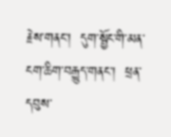རྗེས་གནང་།  དུག་སྦྱོང་གི་མན་ངག་ཆིག་བརྒྱུད་གནང་།  ཕྲན་དབུས་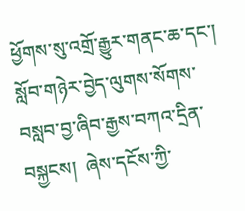ཕྱོགས་སུ་འགྲོ་རྒྱུར་གནང་ཆ་དང་།  སློབ་གཉེར་བྱེད་ལུགས་སོགས་བསླབ་བྱ་ཞིབ་རྒྱས་བཀའ་དྲིན་བསྐྱངས།  ཞེས་དངོས་ཀྱི་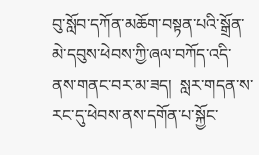བུ་སློབ་དཀོན་མཆོག་བསྟན་པའི་སྒྲོན་མེ་དབུས་ཕེབས་ཀྱི་ཞལ་བཀོད་འདི་ནས་གནང་བར་མ་ཟད།  སླར་གདན་ས་རང་དུ་ཕེབས་ནས་དགོན་པ་སྐྱོང་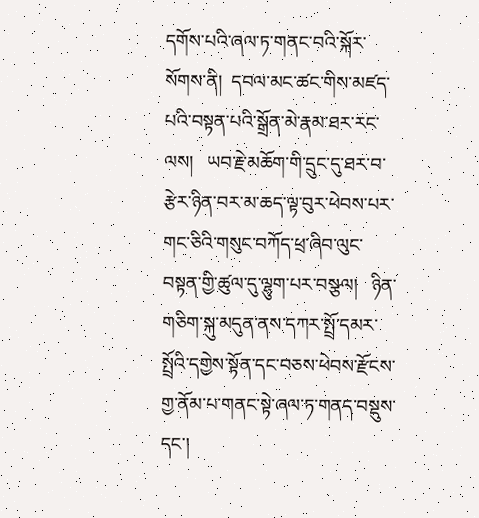དགོས་པའི་ཞལ་ཏ་གནང་བའི་སྐོར་སོགས་ནི།  དབལ་མང་ཚང་གིས་མཛད་པའི་བསྟན་པའི་སྒྲོན་མེ་རྣམ་ཐར་རང་ལས།   ཡབ་རྗེ་མཆོག་གི་དྲུང་དུ་ཐར་བ་རྩེར་ཉིན་བར་མ་ཆད་ལྟ་བུར་ཕེབས་པར་གང་ཅིའི་གསུང་བཀོད་ཕྲ་ཞིབ་ལུང་བསྟན་གྱི་ཚུལ་དུ་ལྷུག་པར་བསྩལ།   ཉིན་གཅིག་སྐུ་མདུན་ནས་དཀར་སྤྲོ་དམར་སྤྲོའི་དགྱེས་སྟོན་དང་བཅས་ཕེབས་རྫོངས་གྱ་ནོམ་པ་གནང་སྟེ་ཞལ་ཏ་གནད་བསྡུས་དང་།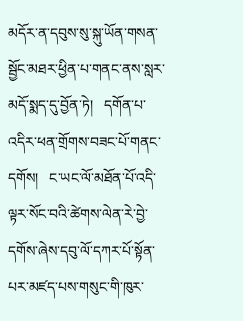མདོར་ན་དབུས་སུ་སྐུ་ཡོན་གསན་སྦྱོང་མཐར་ཕྱིན་པ་གནང་ནས་སླར་མདོ་སྨད་དུ་བྱོན་ཏེ།   དགོན་པ་འདིར་ཕན་གྲོགས་བཟང་པོ་གནང་དགོས།   ང་ཡང་ལོ་མཐོན་པོ་འདི་ལྟར་སོང་བའི་ཚེགས་ལེན་རེ་བྱེ་དགོས་ཞེས་དབུ་ལོ་དཀར་པོ་སྟོན་པར་མཛད་པས་གསུང་གི་ཁུར་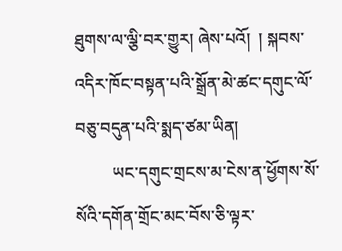ཐུགས་ལ་ལྕི་བར་གྱུར། ཞེས་པའོ།  ། སྐབས་འདིར་ཁོང་བསྟན་པའི་སྒྲོན་མེ་ཚང་དགུང་ལོ་བཅུ་བདུན་པའི་སྨད་ཙམ་ཡིན།
         ཡང་དགུང་གྲངས་མ་ངེས་ན་ཕྱོགས་སོ་སོའི་དགོན་གྲོང་མང་བོས་ཅི་ལྟར་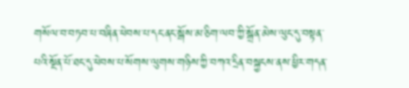གསོལ་བ་བཏབ་པ་བཞིན་ཕེབས་པ་དང་ནང་སྒོས་མ་ཅིག་ལབ་ཀྱི་སྒྲོན་མེས་ལུང་དུ་བསྟན་པའི་སྔོན་པོ་ཐང་དུ་ཕེབས་པ་སོགས་ལུགས་གཉིས་ཀྱི་བཀའ་དྲིན་བསྐྱངས་ནས་ཕྱིར་གདན་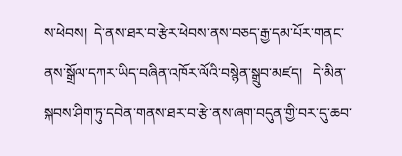ས་ཕེབས།  དེ་ནས་ཐར་བ་རྩེར་ཕེབས་ནས་བཅད་རྒྱ་དམ་པོར་གནང་ནས་སྒྲོལ་དཀར་ཡིད་བཞིན་འཁོར་ལོའི་བསྙེན་སྒྲུབ་མཛད།   དེ་མིན་སྐབས་ཤིག་ཏུ་དབེན་གནས་ཐར་བ་རྩེ་ནས་ཞག་བདུན་གྱི་བར་དུ་ཆབ་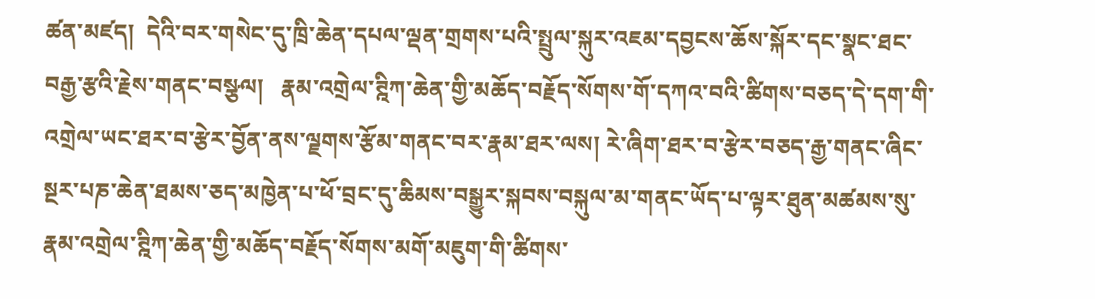ཚན་མཛད།  དེའི་བར་གསེང་དུ་ཁྲི་ཆེན་དཔལ་ལྡན་གྲགས་པའི་སྤྲུལ་སྐུར་འཇམ་དབྱངས་ཆོས་སྐོར་དང་སྣང་ཐང་བརྒྱ་རྩའི་རྗེས་གནང་བསྩལ།   རྣམ་འགྲེལ་ཊྰིཀ་ཆེན་གྱི་མཆོད་བརྗོད་སོགས་གོ་དཀའ་བའི་ཚིགས་བཅད་དེ་དག་གི་འགྲེལ་ཡང་ཐར་བ་རྩེར་བྱོན་ནས་ལྗགས་རྩོམ་གནང་བར་རྣམ་ཐར་ལས། རེ་ཞིག་ཐར་བ་རྩེར་བཅད་རྒྱ་གནང་ཞིང་སྔར་པཎ་ཆེན་ཐམས་ཅད་མཁྱེན་པ་ཕོ་བྲང་དུ་ཆིམས་བསྒྱུར་སྐབས་བསྐུལ་མ་གནང་ཡོད་པ་ལྟར་ཐུན་མཚམས་སུ་རྣམ་འགྲེལ་ཊྰིཀ་ཆེན་གྱི་མཆོད་བརྗོད་སོགས་མགོ་མཇུག་གི་ཚིགས་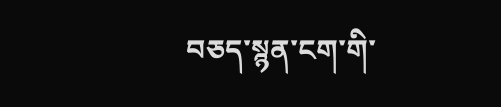བཅད་སྙན་ངག་གི་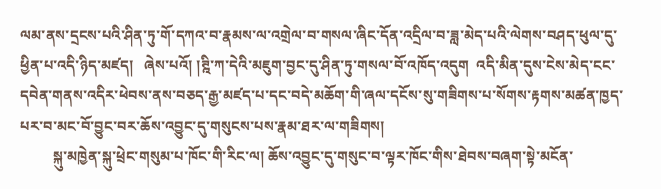ལམ་ནས་དྲངས་པའི་ཤིན་ཏུ་གོ་དཀའ་བ་རྣམས་ལ་འགྲེལ་བ་གསལ་ཞིང་དོན་འདྲིལ་བ་ཟླ་མེད་པའི་ལེགས་བཤད་ཕུལ་དུ་ཕྱིན་པ་འདི་ཉིད་མཛད།   ཞེས་པའོ། །ཊྰི་ཀ་དེའི་མཇུག་བྱང་དུ་ཤིན་ཏུ་གསལ་བོ་འཁོད་འདུག  འདི་མིན་དུས་ངེས་མེད་ངང་དབེན་གནས་འདིར་ཕེབས་ནས་བཅད་རྒྱ་མཛད་པ་དང་བདེ་མཆོག་གི་ཞལ་དངོས་སུ་གཟིགས་པ་སོགས་རྟགས་མཚན་ཁྱད་པར་བ་མང་བོ་བྱུང་བར་ཆོས་འབྱུང་དུ་གསུངས་པས་རྣམ་ཐར་ལ་གཟིགས།
         སྐུ་མཁྱེན་སྐུ་ཕྲེང་གསུམ་པ་ཁོང་གི་རིང་ལ། ཆོས་འབྱུང་དུ་གསུང་བ་ལྟར་ཁོང་གིས་ཐེབས་བཞག་སྟེ་མངོན་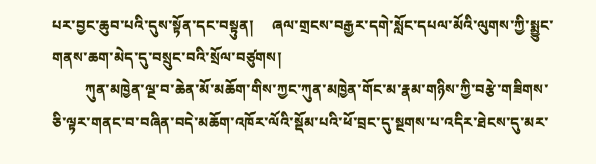པར་བྱང་ཆུབ་པའི་དུས་སྟོན་དང་བསྟུན།     ཞལ་གྲངས་བརྒྱར་དགེ་སློང་དཔལ་མོའི་ལུགས་ཀྱི་སྨྱུང་གནས་ཆག་མེད་དུ་བསྲུང་བའི་སྲོལ་བཙུགས།
         ཀུན་མཁྱེན་ལྔ་བ་ཆེན་མོ་མཆོག་གིས་ཀྱང་ཀུན་མཁྱེན་གོང་མ་རྣམ་གཉིས་ཀྱི་བརྩེ་གཟིགས་ཅི་ལྟར་གནང་བ་བཞིན་བདེ་མཆོག་འཁོར་ལོའི་སྡོམ་པའི་ཕོ་བྲང་དུ་སྔགས་པ་འདིར་ཐེངས་དུ་མར་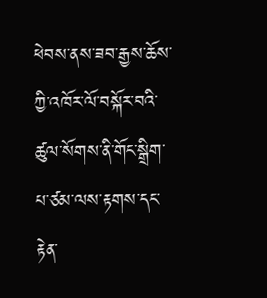ཕེབས་ནས་ཟབ་རྒྱས་ཆོས་ཀྱི་འཁོར་ལོ་བསྐོར་བའི་ཚུལ་སོགས་ནི་གོང་སྒྲིག་པ་ཙམ་ལས་རྟགས་དང་རྟེན་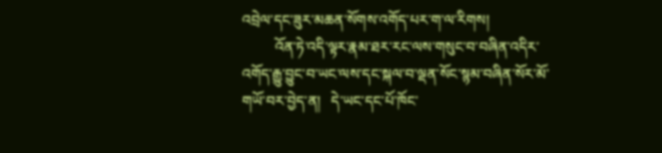འབྲེལ་དང་ཟུར་མཆན་སོགས་འགོད་པར་ག་ལ་རིགས།
         འོན་ཏེ་འདི་ལྟར་རྣམ་ཐར་རང་ལས་གསུང་བ་བཞིན་འདིར་འགོད་རྒྱུ་བྱུང་བ་ཡང་ལས་དང་སྐལ་བ་ལྡན་སོང་སྙམ་བཞིན་སོར་མོ་གཡོ་བར་བྱེད་ན།   དེ་ཡང་དང་པོ་ཁོང་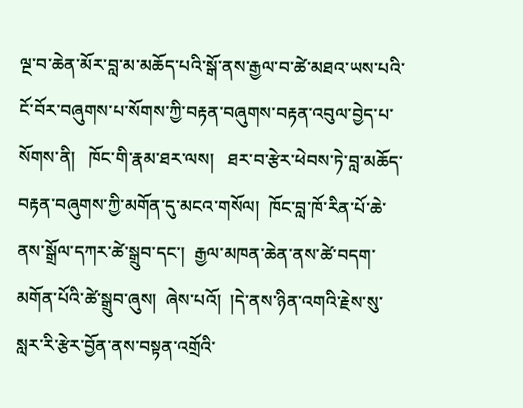ལྔ་བ་ཆེན་མོར་བླ་མ་མཆོད་པའི་སྒོ་ནས་རྒྱལ་བ་ཚེ་མཐའ་ཡས་པའི་ངོ་བོར་བཞུགས་པ་སོགས་ཀྱི་བརྟན་བཞུགས་བརྟན་འབུལ་བྱེད་པ་སོགས་ནི།   ཁོང་གི་རྣམ་ཐར་ལས།   ཐར་བ་རྩེར་ཕེབས་ཏེ་བླ་མཆོད་བརྟན་བཞུགས་ཀྱི་མགོན་དུ་མངའ་གསོལ།  ཁོང་བླ་ཁོ་རིན་པོ་ཆེ་ནས་སྒྲོལ་དཀར་ཚེ་སྒྲུབ་དང་།  རྒྱལ་མཁན་ཆེན་ནས་ཚེ་བདག་མགོན་པོའི་ཚེ་སྒྲུབ་ཞུས།  ཞེས་པའོ།  །དེ་ནས་ཉིན་འགའི་རྗེས་སུ་སླར་རི་རྩེར་བྱོན་ནས་བསྟན་འགྲོའི་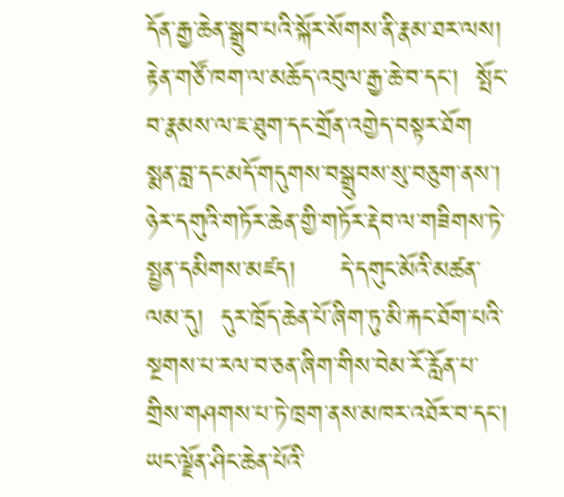དོན་རྒྱ་ཆེན་སྒྲུབ་པའི་སྐོར་སོགས་ནི་རྣམ་ཐར་ལས།   རྟེན་གཙོ་ཁག་ལ་མཆོད་འབུལ་རྒྱ་ཆེ་བ་དང་།  སྤོང་བ་རྣམས་ལ་ཇ་ཐུག་དང་གྲོན་འགྱེད་བསྟར་ཐོག    སྨན་བླ་དང་མདོ་གདུགས་བསྒྲུབས་སུ་བཅུག་ནས་།  ཉེར་དགུའི་གཏོར་ཆེན་གྱི་གཏོར་རྡེབ་ལ་གཟིགས་ཏེ་སྤྱན་དམིགས་མཛད།     དེ་དགུང་མོའི་མཚན་ལམ་དུ།  དུར་ཁྲོད་ཆེན་པོ་ཞིག་ཏུ་མི་རྐང་ཐོག་པའི་སྔགས་པ་རལ་བ་ཅན་ཞིག་གིས་བེམ་རོ་རློན་པ་གྲིས་གཤགས་པ་ཏེ་ཁྲག་ནས་མཁར་འཐོར་བ་དང་།  ཡང་ལྗོན་ཤིང་ཆེན་པོའི་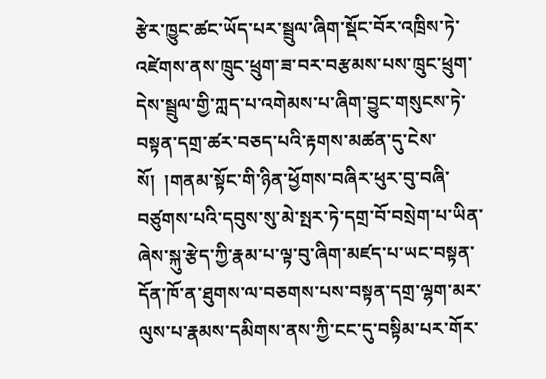རྩེར་ཁྱུང་ཚང་ཡོད་པར་སྦྲུལ་ཞིག་སྡོང་བོར་འཁྲིས་ཏེ་འཛེགས་ནས་ཁྲུང་ཕྲུག་ཟ་བར་བརྩམས་པས་ཁྲུང་ཕྲུག་དེས་སྦྲུལ་གྱི་ཀླད་པ་འགེམས་པ་ཞིག་བྱུང་གསུངས་ཏེ་བསྟན་དགྲ་ཚར་བཅད་པའི་རྟགས་མཚན་དུ་ངེས་སོ།  །གནམ་སྟོང་གི་ཉིན་ཕྱོགས་བཞིར་ཕུར་བུ་བཞི་བཙུགས་པའི་དབུས་སུ་མེ་སྤར་ཏེ་དགྲ་བོ་བསྲེག་པ་ཡིན་ཞེས་སྐུ་རྩེད་ཀྱི་རྣམ་པ་ལྟ་བུ་ཞིག་མཛད་པ་ཡང་བསྟན་དོན་ཁོ་ན་ཐུགས་ལ་བཅགས་པས་བསྟན་དགྲ་ལྷག་མར་ལུས་པ་རྣམས་དམིགས་ནས་ཀྱི་ངང་དུ་བསྟིམ་པར་གོར་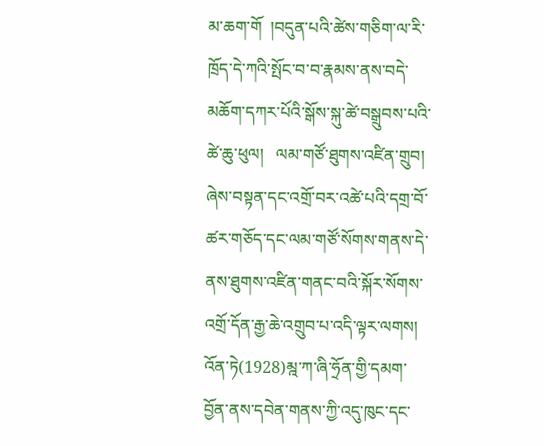མ་ཆག་གོ  །བདུན་པའི་ཚེས་གཅིག་ལ་རི་ཁྲོད་དེ་ཀའི་སྤོང་བ་བ་རྣམས་ནས་བདེ་མཆོག་དཀར་པོའི་སྒོས་སྐུ་ཚེ་བསྒྲུབས་པའི་ཚེ་ཆུ་ཕུལ།   ལམ་གཙོ་ཐུགས་འཛིན་གྲུབ།  ཞེས་བསྟན་དང་འགྲོ་བར་འཚེ་པའི་དགྲ་བོ་ཚར་གཅོད་དང་ལམ་གཙོ་སོགས་གནས་དེ་ནས་ཐུགས་འཛིན་གནང་བའི་སྐོར་སོགས་འགྲོ་དོན་རྒྱ་ཆེ་འགྲུབ་པ་འདི་ལྟར་ལགས། འོན་ཏེ(1928)མྰ་ཀ་ཞི་ཧྲོན་གྱི་དམག་བྱོན་ནས་དབེན་གནས་ཀྱི་འདུ་ཁུང་དང་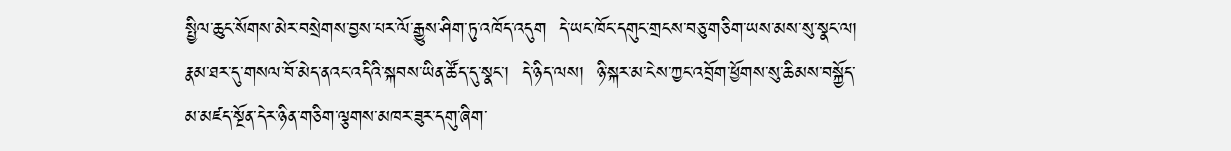སྤྱིལ་ཆུང་སོགས་མེར་བསྲེགས་བྱས་པར་ལོ་རྒྱུས་ཤིག་ཏུ་འཁོད་འདུག  དེ་ཡང་ཁོང་དགུང་གྲངས་བཅུ་གཅིག་ཡས་མས་སུ་སྣང་ལ།   རྣམ་ཐར་དུ་གསལ་བོ་མེད་ནའང་འདིའི་སྐབས་ཡིན་ཚོད་དུ་སྣང་།  དེ་ཉིད་ལས།  ཉི་སྐར་མ་ངེས་ཀྱང་འབྲོག་ཕྱོགས་སུ་ཆིམས་བསྐྱོད་མ་མཛད་སྔོན་དེར་ཉིན་གཅིག་ལྕགས་མཁར་ཟུར་དགུ་ཞིག་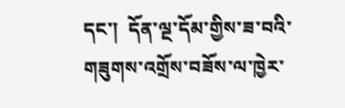དང་།  དོན་ལྔ་དོམ་གྱིས་ཟ་བའི་གཟུགས་འགྲོས་བཟོས་ལ་ཁྱེར་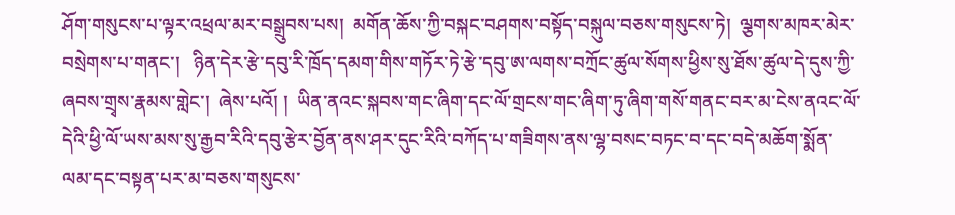ཤོག་གསུངས་པ་ལྟར་འཕྲལ་མར་བསྒྲུབས་པས།  མགོན་ཆོས་ཀྱི་བསྐང་བཤགས་བསྟོད་བསྐུལ་བཅས་གསུངས་ཏེ།  ལྕགས་མཁར་མེར་བསྲེགས་པ་གནང་།   ཉིན་དེར་རྩེ་དབུ་རི་ཁྲོད་དམག་གིས་གཏོར་ཏེ་རྩེ་དབུ་ཨ་ལགས་བཀྲོང་ཚུལ་སོགས་ཕྱིས་སུ་ཐོས་ཚུལ་དེ་དུས་ཀྱི་ཞབས་གྲྭས་རྣམས་གླེང་།  ཞེས་པའོ། །  ཡིན་ནའང་སྐབས་གང་ཞིག་དང་ལོ་གྲངས་གང་ཞིག་ཏུ་ཞིག་གསོ་གནང་བར་མ་ངེས་ནའང་ལོ་དེའི་ཕྱི་ལོ་ཡས་མས་སུ་རྒྱབ་རིའི་དབུ་རྩེར་བྱོན་ནས་ཤར་དུང་རིའི་བཀོད་པ་གཟིགས་ནས་ལྷ་བསང་བཏང་བ་དང་བདེ་མཆོག་སྨོན་ལམ་དང་བསྟན་པར་མ་བཅས་གསུངས་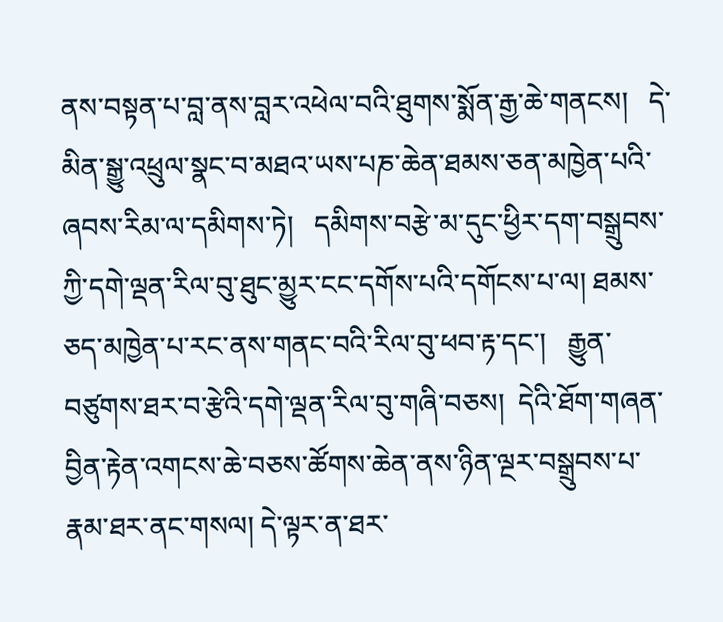ནས་བསྟན་པ་བླ་ནས་བླར་འཕེལ་བའི་ཐུགས་སྨོན་རྒྱ་ཆེ་གནངས།   དེ་མིན་སྒྱུ་འཕྲུལ་སྣང་བ་མཐའ་ཡས་པཎ་ཆེན་ཐམས་ཅན་མཁྱེན་པའི་ཞབས་རིམ་ལ་དམིགས་ཏེ།   དམིགས་བརྩེ་མ་དུང་ཕྱིར་དག་བསྒྲུབས་ཀྱི་དགེ་ལྡན་རིལ་བུ་ཐུང་མྱུར་ངང་དགོས་པའི་དགོངས་པ་ལ། ཐམས་ཅད་མཁྱེན་པ་རང་ནས་གནང་བའི་རིལ་བུ་ཕབ་རྟ་དང་།   རྒྱུན་བཙུགས་ཐར་བ་རྩེའི་དགེ་ལྡན་རིལ་བུ་གཞི་བཅས།  དེའི་ཐོག་གཞན་བྱིན་རྟེན་འགངས་ཆེ་བཅས་ཚོགས་ཆེན་ནས་ཉིན་ལྔར་བསྒྲུབས་པ་རྣམ་ཐར་ནང་གསལ། དེ་ལྟར་ན་ཐར་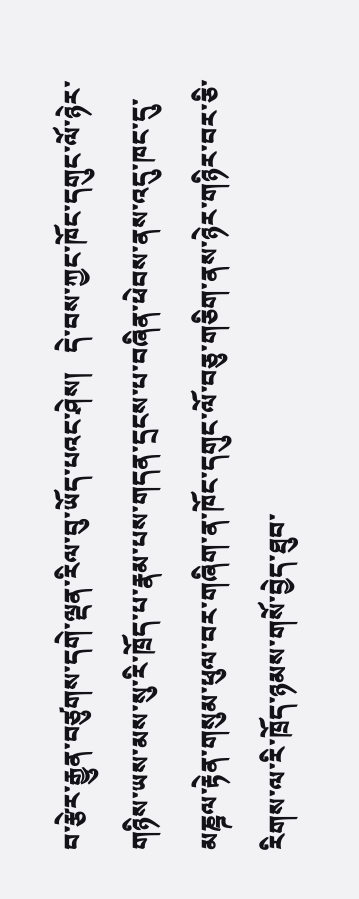བ་རྩེར་རྒྱུན་བཙུགས་དགེ་ལྡན་རིལ་བུ་ཡོད་པའང་ཤེས།   དེ་བས་ཀྱང་ཁོང་དགུང་ལོ་ཉེར་གཉིས་ཡས་མས་སུ་རི་ཁྲོད་པ་རྣམ་པས་གདན་དྲངས་པ་བཞིན་ཕེབས་ནས་འདུ་ཁང་དུ་མཎྜལ་རྟེན་གསུམ་ཕུལ་བར་གཞིག་ན་ཁོང་དགུང་ལོ་བཅུ་གཅིག་ནས་ཉེར་གཉིར་བར་ཅི་རིགས་ལ་རི་ཁྲོད་ཉམས་གསོ་བྱེད་ཐུབ་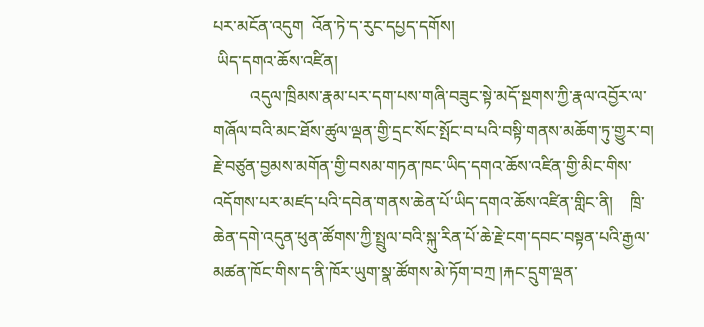པར་མངོན་འདུག  འོན་ཏེ་ད་རུང་དཔྱད་དགོས།
 ཡིད་དགའ་ཆོས་འཛིན།
         འདུལ་ཁྲིམས་རྣམ་པར་དག་པས་གཞི་བཟུང་སྟེ་མདོ་སྔགས་ཀྱི་རྣལ་འབྱོར་ལ་གཞོལ་བའི་མང་ཐོས་ཚུལ་ལྡན་གྱི་དྲང་སོང་སྤོང་བ་པའི་བསྟི་གནས་མཆོག་ཏུ་གྱུར་བ།  རྗེ་བཙུན་བྱམས་མགོན་གྱི་བསམ་གཏན་ཁང་ཡིད་དགའ་ཆོས་འཛིན་གྱི་མིང་གིས་འདོགས་པར་མཛད་པའི་དབེན་གནས་ཆེན་པོ་ཡིད་དགའ་ཆོས་འཛིན་གླིང་ནི།    ཁྲི་ཆེན་དགེ་འདུན་ཕུན་ཚོགས་ཀྱི་སྤྲུལ་བའི་སྐུ་རིན་པོ་ཆེ་རྗེ་ངག་དབང་བསྟན་པའི་རྒྱལ་མཚན་ཁོང་གིས་ད་ནི་ཁོར་ཡུག་སྣ་ཚོགས་མེ་ཏོག་བཀྲ །རྐང་དྲུག་ལྡན་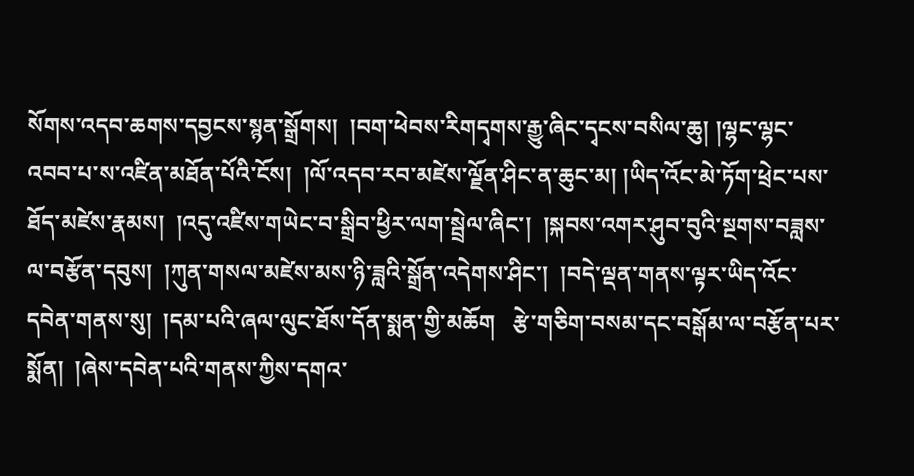སོགས་འདབ་ཆགས་དབྱངས་སྙན་སྒྲོགས།  །བག་ཕེབས་རིགདྭགས་རྒྱུ་ཞིང་དྭངས་བསིལ་ཆུ། །ལྷང་ལྷང་འབབ་པ་ས་འཛིན་མཐོན་པོའི་ངོས།  །ལོ་འདབ་རབ་མཛེས་ལྗོན་ཤིང་ན་ཆུང་མ། །ཡིད་འོང་མེ་ཏོག་ཕྲེང་པས་ཐོད་མཛེས་རྣམས།  །འདུ་འཛིས་གཡེང་བ་སྒྲིབ་ཕྱིར་ལག་སྦྲེལ་ཞིང་།  །སྐབས་འགར་ཤུབ་བུའི་སྔགས་བཟླས་ལ་བརྩོན་དབུས།  །ཀུན་གསལ་མཛེས་མས་ཉི་ཟླའི་སྒྲོན་འདེགས་ཤིང་།  །བདེ་ལྡན་གནས་ལྟར་ཡིད་འོང་དབེན་གནས་སུ།  །དམ་པའི་ཞལ་ལུང་ཐོས་དོན་སྨན་གྱི་མཆོག   རྩེ་གཅིག་བསམ་དང་བསྒོམ་ལ་བརྩོན་པར་སྨོན།  །ཞེས་དབེན་པའི་གནས་ཀྱིས་དགའ་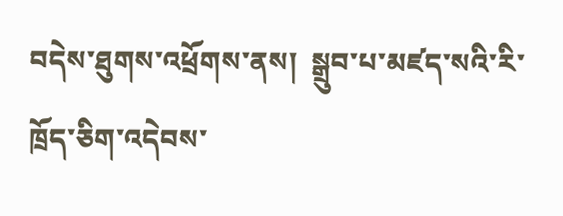བདེས་ཐུགས་འཕྲོགས་ནས།  སྒྲུབ་པ་མཛད་སའི་རི་ཁྲོད་ཅིག་འདེབས་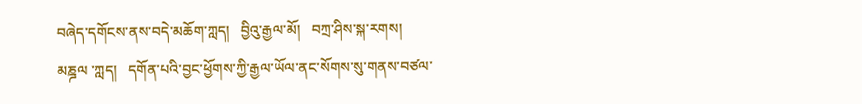བཞེད་དགོངས་ནས་བདེ་མཆོག་ཀླད།   བྱིའུ་རྒྱལ་མོ།   བཀྲ་ཤིས་སྐ་རགས།  མཎྜལ ་ཀླད།   དགོན་པའི་བྱང་ཕྱོགས་ཀྱི་རྒྱལ་ཡོལ་ནང་སོགས་སུ་གནས་བཙལ་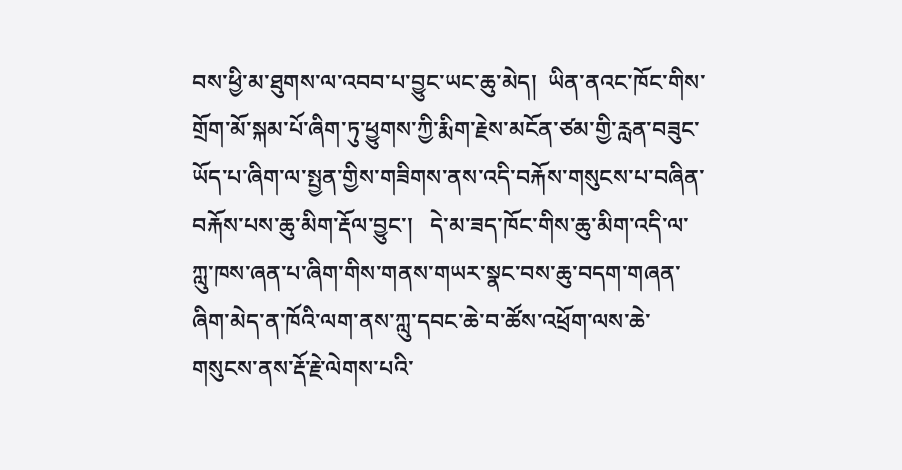བས་ཕྱི་མ་ཐུགས་ལ་འབབ་པ་བྱུང་ཡང་ཆུ་མེད།  ཡིན་ནའང་ཁོང་གིས་གྲོག་མོ་སྐམ་པོ་ཞིག་ཏུ་ཕྱུགས་ཀྱི་རྨིག་རྗེས་མངོན་ཙམ་གྱི་རླན་བཟུང་ཡོད་པ་ཞིག་ལ་སྤྱན་གྱིས་གཟིགས་ནས་འདི་བརྐོས་གསུངས་པ་བཞིན་བརྐོས་པས་ཆུ་མིག་རྡོལ་བྱུང་།   དེ་མ་ཟད་ཁོང་གིས་ཆུ་མིག་འདི་ལ་ཀླུ་ཁས་ཞན་པ་ཞིག་གིས་གནས་གཡར་སྣང་བས་ཆུ་བདག་གཞན་ཞིག་མེད་ན་ཁོའི་ལག་ནས་ཀླུ་དབང་ཆེ་བ་ཚོས་འཕྲོག་ལས་ཆེ་གསུངས་ནས་རྡོ་རྗེ་ལེགས་པའི་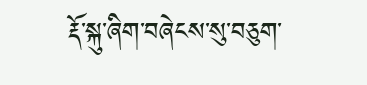རྡོ་སྐུ་ཞིག་བཞེངས་སུ་བཅུག་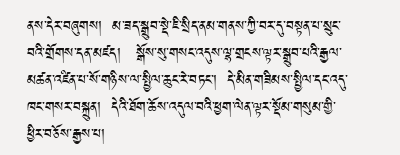ནས་དེར་བཞུགས།  མ་ཟད་སྒྲུབ་སྡེ་ཇི་སྲིད་ནམ་གནས་ཀྱི་བར་དུ་བསྟན་པ་སྲུང་བའི་གྲོགས་དན་མཛད།   སྒོས་སུ་གསང་འདུས་ལྷ་གྲངས་ལྟར་སྒྲུབ་པའི་རྒྱལ་མཚན་འཛིན་པ་སོ་གཉིས་ལ་སྤྱིལ་ཆུང་རེ་བཏང་།  དེ་མིན་གཟིམས་སྤྱིལ་དང་འདུ་ཁང་གསར་བསྐྲུན།  དེའི་ཐོག་ཆོས་འདུལ་བའི་ཕྱག་ལེན་ལྟར་སྡོམ་གསུམ་གྱི་ཕྱིར་བཅོས་རྒྱས་པ།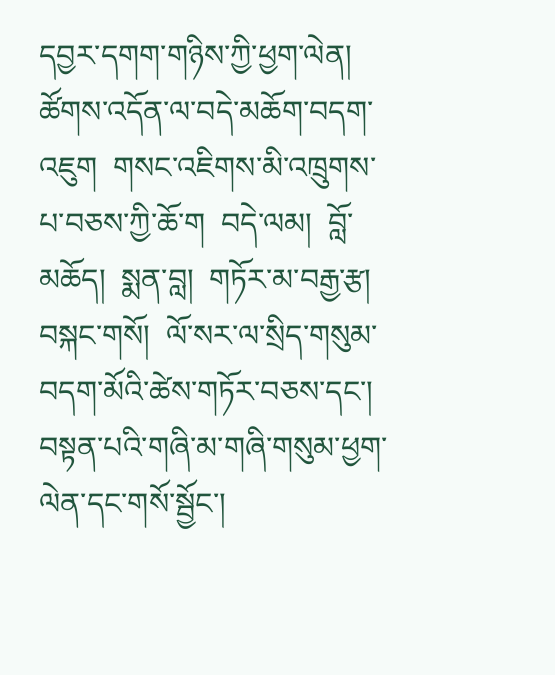དབྱར་དགག་གཉིས་ཀྱི་ཕྱག་ལེན།  ཚོགས་འདོན་ལ་བདེ་མཆོག་བདག་འཇུག  གསང་འཇིགས་མི་འཁྲུགས་པ་བཅས་ཀྱི་ཆོ་ག  བདེ་ལམ།  བློ་མཆོད།  སྨན་བླ།  གཏོར་མ་བརྒྱ་རྩ།  བསྐང་གསོ།  ལོ་སར་ལ་སྲིད་གསུམ་བདག་མོའི་ཚེས་གཏོར་བཅས་དང་།   བསྟན་པའི་གཞི་མ་གཞི་གསུམ་ཕྱག་ལེན་དང་གསོ་སྦྱོང་།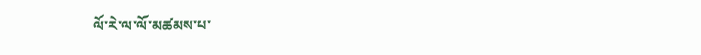ལོ་རེ་ལ་ལོ་མཚམས་པ་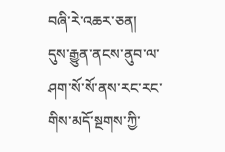བཞི་རེ་འཆར་ཅན།  དུས་རྒྱུན་ནངས་ནུབ་ལ་ཤག་སོ་སོ་ནས་རང་རང་གིས་མདོ་སྔགས་ཀྱི་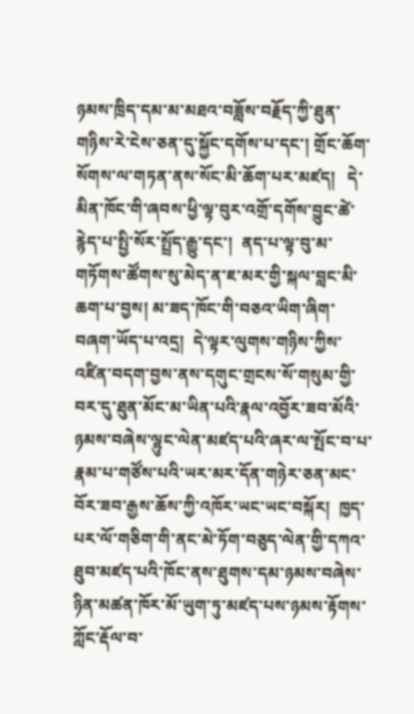ཉམས་ཁྲིད་དམ་མ་མཐའ་བཟློས་བརྗོད་ཀྱི་ཐུན་གཉིས་རེ་ངེས་ཅན་དུ་སྐྱོང་དགོས་པ་དང་། གྲོང་ཆོག་སོགས་ལ་གཏན་ནས་སོང་མི་ཆོག་པར་མཛད།   དེ་མིན་ཁོང་གི་ཞབས་ཕྱི་ལྟ་བུར་འགྲོ་དགོས་བྱུང་ཚེ་རྙེད་པ་སྤྱི་སོར་སྤྲོད་རྒྱུ་དང་།  ནད་པ་ལྟ་བུ་མ་གཏོགས་ཚོགས་སུ་མེད་ན་ཇ་མར་གྱི་སྐལ་བླང་མི་ཆག་པ་བྱས། མ་ཟད་ཁོང་གི་བཅའ་ཡིག་ཞིག་བཞག་ཡོད་པ་འདྲ།  དེ་ལྟར་ལུགས་གཉིས་ཀྱིས་འཛིན་བདག་བྱས་ནས་དགུང་གྲངས་སོ་གསུམ་གྱི་བར་དུ་ཐུན་མོང་མ་ཡིན་པའི་རྣལ་འབྱོར་ཟབ་མོའི་ཉམས་བཞེས་ལྷུང་ལེན་མཛད་པའི་ཞར་ལ་སྤོང་བ་པ་རྣམ་པ་གཙོས་པའི་ཡར་མར་དོན་གཉེར་ཅན་མང་བོར་ཟབ་རྒྱས་ཆོས་ཀྱི་འཁོར་ཡང་ཡང་བསྐོར།  ཁྱད་པར་ལོ་གཅིག་གི་ནང་མེ་ཏོག་བཅུད་ལེན་གྱི་དཀའ་ཐུབ་མཛད་པའི་ཁོང་ནས་ཐུགས་དམ་ཉམས་བཞེས་ཉིན་མཚན་ཁོར་མོ་ཡུག་ཏུ་མཛད་པས་ཉམས་རྟོགས་ཀློང་རྡོལ་བ་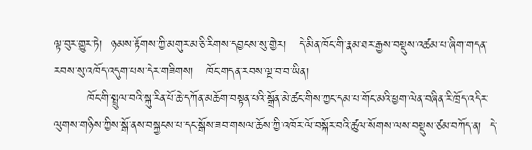ལྟ་བུར་གྱུར་ཏེ།  ཉམས་རྟོགས་ཀྱི་མགུར་མ་ཅི་རིགས་དབྱངས་སུ་གྱེར།   དེ་མིན་ཁོང་གི་རྣམ་ཐར་རྒྱས་བསྡུས་འཚམ་པ་ཞིག་གདན་རབས་སུ་འཁོད་འདུག་པས་དེར་གཟིགས།   ཁོང་གདན་རབས་ལྔ་བ་བ་ཡིན།
        ཁོང་གི་སྤྲུལ་བའི་སྐུ་རིན་པོ་ཆེ་དཀོན་མཆོག་བསྟན་པའི་སྒྲོན་མེ་ཚང་གིས་ཀྱང་དམ་པ་གོང་མའི་ཕྱག་ལེན་བཞིན་རི་ཁྲོད་འདིར་ལུགས་གཉིས་ཀྱིས་སྒོ་ནས་བསྐྱངས་པ་དང་སྒོས་ཟབ་གསལ་ཆོས་ཀྱི་འཁོར་ལོ་བསྐོར་བའི་ཚུལ་སོགས་ལས་བསྡུས་ཙམ་བཀོད་ན།  དེ་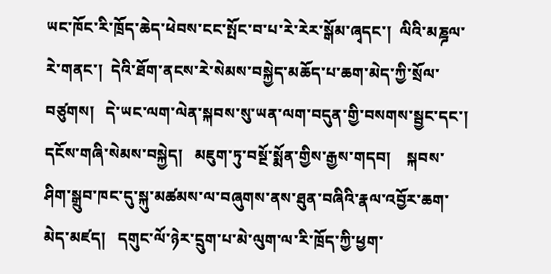ཡང་ཁོང་རི་ཁྲོད་ཆེད་ཕེབས་ངང་སྤོང་བ་པ་རེ་རེར་སྒོམ་ཞྭདང་།  ལིའི་མཎྜལ་རེ་གནང་།  དེའི་ཐོག་ནངས་རེ་སེམས་བསྐྱེད་མཆོད་པ་ཆག་མེད་ཀྱི་སྲོལ་བཙུགས།   དེ་ཡང་ལག་ལེན་སྐབས་སུ་ཡན་ལག་བདུན་གྱི་བསགས་སྦྱང་དང་།  དངོས་གཞི་སེམས་བསྐྱེད།   མཇུག་ཏུ་བསྔོ་སྨོན་གྱིས་རྒྱས་གདབ།    སྐབས་ཤིག་སྒྲུབ་ཁང་དུ་སྐུ་མཚམས་ལ་བཞུགས་ནས་ཐུན་བཞིའི་རྣལ་འབྱོར་ཆག་མེད་མཛད།   དགུང་ལོ་ཉེར་དྲུག་པ་མེ་ལུག་ལ་རི་ཁྲོད་ཀྱི་ཕྱག་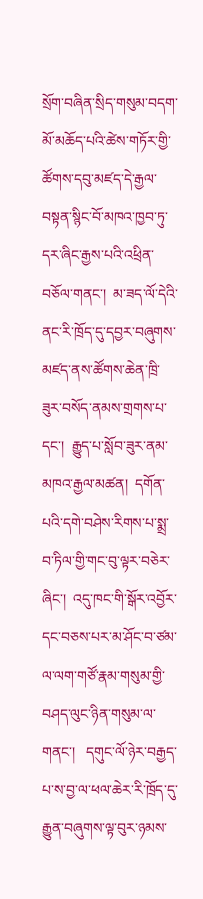སྲོག་བཞིན་སྲིད་གསུམ་བདག་མོ་མཆོད་པའི་ཚེས་གཏོར་གྱི་ཚོགས་དབུ་མཛད་དེ་རྒྱལ་བསྟན་སྙིང་བོ་མཁའ་ཁྱབ་ཏུ་དར་ཞིང་རྒྱས་པའི་འཕྲིན་བཅོལ་གནང་།  མ་ཟད་ལོ་དེའི་ནང་རི་ཁྲོད་དུ་དབྱར་བཞུགས་མཛད་ནས་ཚོགས་ཆེན་ཁྲི་ཟུར་བསོད་ནམས་གྲགས་པ་དང་།  རྒྱུད་པ་སློབ་ཟུར་ནམ་མཁའ་རྒྱལ་མཚན།  དགོན་པའི་དགེ་བཤེས་རིགས་པ་སྨྲ་བ་ཏིལ་གྱི་གང་བུ་ལྟར་བཅེར་ཞིང་།  འདུ་ཁང་གི་སྒོར་འབྱོར་དང་བཅས་པར་མ་ཤོང་བ་ཙམ་ལ་ལག་གཙོ་རྣམ་གསུམ་གྱི་བཤད་ལུང་ཉིན་གསུམ་ལ་གནང་།   དགུང་ལོ་ཉེར་བརྒྱད་པ་ས་བྱ་ལ་ཕལ་ཆེར་རི་ཁྲོད་དུ་རྒྱུན་བཞུགས་ལྟ་བུར་ཉམས་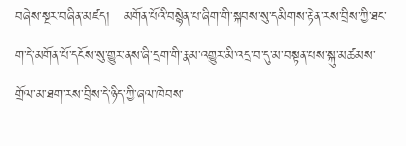བཞེས་སྔར་བཞིན་མཛད།   མགོན་པོའི་བསྙེན་པ་ཞིག་གི་སྐབས་སུ་དམིགས་རྟེན་རས་བྲིས་ཀྱི་ཐང་ག་དེ་མགོན་པོ་དངོས་སུ་གྱུར་ནས་ཞི་དྲག་གི་རྣམ་འགྱུར་མི་འདྲ་བ་དུ་མ་བསྟན་པས་སྐུ་མཚམས་གྲོལ་མ་ཐག་རས་བྲིས་དེ་ཉིད་ཀྱི་ཞལ་ཁེབས་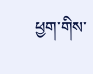ཕྱག་གིས་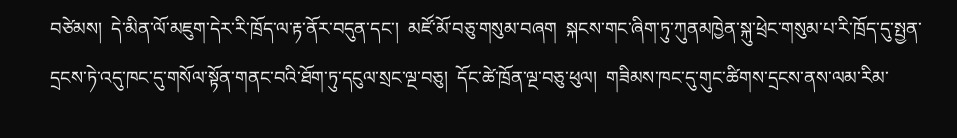བཙེམས།  དེ་མིན་ལོ་མཇུག་དེར་རི་ཁྲོད་ལ་རྟ་ནོར་བདུན་དང་།  མཛོ་མོ་བཅུ་གསུམ་བཞག  སྐངས་གང་ཞིག་ཏུ་ཀུནམཁྱེན་སྐུ་ཕྲེང་གསུམ་པ་རི་ཁྲོད་དུ་སྤྱན་དྲངས་ཏེ་འདུ་ཁང་དུ་གསོལ་སྟོན་གནང་བའི་ཐོག་ཏུ་དངུལ་སྲང་ལྔ་བཅུ།  དོང་ཚེ་ཁྲོན་ལྔ་བཅུ་ཕུལ།  གཟིམས་ཁང་དུ་གུང་ཚིགས་དྲངས་ནས་ལམ་རིམ་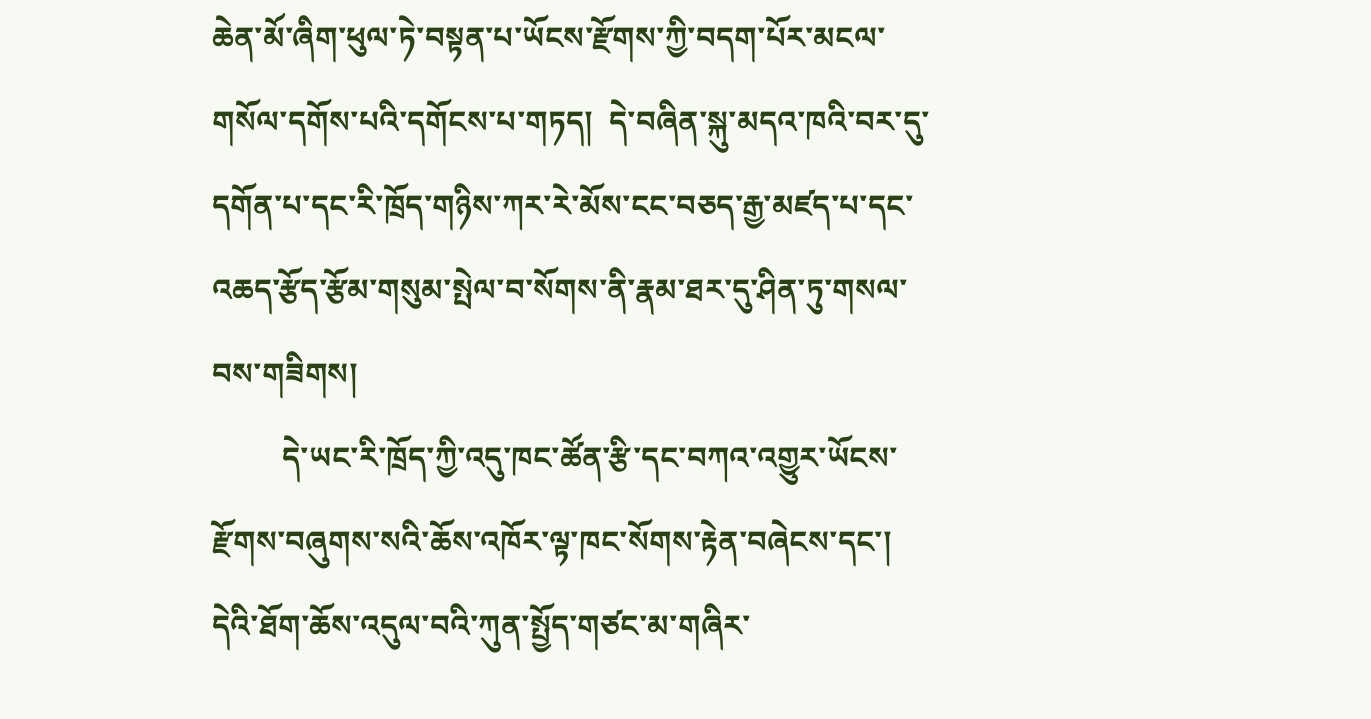ཆེན་མོ་ཞིག་ཕུལ་ཏེ་བསྟན་པ་ཡོངས་རྫོགས་ཀྱི་བདག་པོར་མངལ་གསོལ་དགོས་པའི་དགོངས་པ་གཏད།  དེ་བཞིན་སྐུ་མདའ་ཁའི་བར་དུ་དགོན་པ་དང་རི་ཁྲོད་གཉིས་ཀར་རེ་མོས་ངང་བཅད་རྒྱ་མཛད་པ་དང་འཆད་རྩོད་རྩོམ་གསུམ་སྤེལ་བ་སོགས་ནི་རྣམ་ཐར་དུ་ཤིན་ཏུ་གསལ་བས་གཟིགས།
         དེ་ཡང་རི་ཁྲོད་ཀྱི་འདུ་ཁང་ཚོན་རྩི་དང་བཀའ་འགྱུར་ཡོངས་རྫོགས་བཞུགས་སའི་ཆོས་འཁོར་ལྟ་ཁང་སོགས་རྟེན་བཞེངས་དང་།  དེའི་ཐོག་ཆོས་འདུལ་བའི་ཀུན་སྤྱོད་གཙང་མ་གཞིར་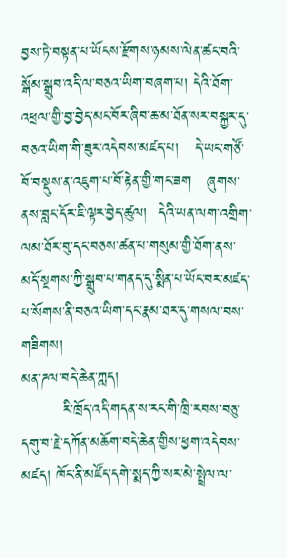བྱས་ཏེ་བསྟན་པ་ཡོངས་རྫོགས་ཉམས་ལེན་ཚང་བའི་སྒོམ་སྒྲུབ་འདི་ལ་བཅའ་ཡིག་བཞག་པ། དེའི་ཐོག་འཕྲལ་གྱི་བྱ་བྱེད་མང་བོར་ཞིབ་ཆ་མ་ཐོན་སར་བསྐྱར་དུ་བཅའ་ཡིག་གི་ཟུར་འདེབས་མཛད་པ།   དེ་ཡང་གཙོ་བོ་བསྡུས་ན་འཇུག་པ་བོ་རྟེན་གྱི་གང་ཟག   ཞུགས་ནས་བླང་དོར་ཇི་ལྟར་བྱེད་ཚུལ།  དེའི་ཡན་ལག་འགྲིག་ལམ་ཐོར་བུ་དང་བཅས་ཚན་པ་གསུམ་གྱི་ཐོག་ནས་མདོ་སྔགས་ཀྱི་སྒྲུབ་པ་གནད་དུ་སྨིན་པ་ཡོང་བར་མཛད་པ་སོགས་ནི་བཅའ་ཡིག་དང་རྣམ་ཐར་དུ་གསལ་བས་གཟིགས།
མན་ཌལ་བདེ་ཆེན་ཀླད།
        རི་ཁྲོད་འདི་གདན་ས་རང་གི་ཁྲི་རབས་བཅུ་དགུ་བ་རྗེ་དཀོན་མཆོག་བདེ་ཆེན་གྱིས་ཕྱག་འདེབས་མཛད། ཁོང་ནི་མཛོད་དགེ་སྨད་ཀྱི་སར་མེ་སྤྲེལ་ལ་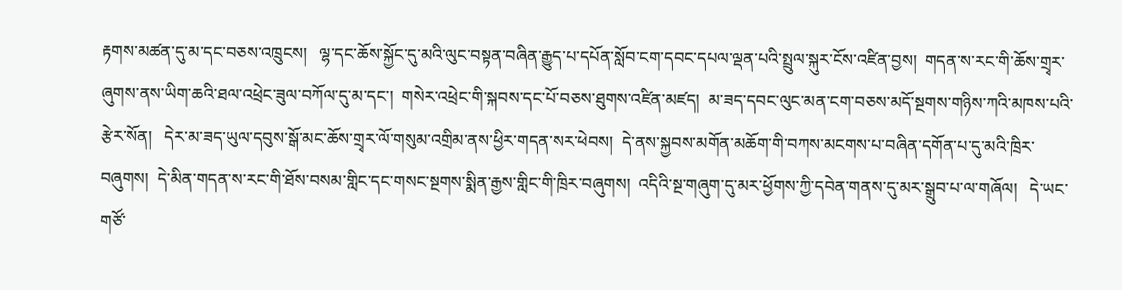རྟགས་མཚན་དུ་མ་དང་བཅས་འཁྲུངས།   ལྷ་དང་ཆོས་སྐྱོང་དུ་མའི་ལུང་བསྟན་བཞིན་རྒྱུད་པ་དཔོན་སློབ་ངག་དབང་དཔལ་ལྡན་པའི་སྤྲུལ་སྐུར་ངོས་འཛིན་བྱས།  གདན་ས་རང་གི་ཆོས་གྲྭར་ཞུགས་ནས་ཡིག་ཆའི་ཐལ་འཕྲེང་ཟུལ་བཀོལ་དུ་མ་དང་།  གསེར་འཕྲེང་གི་སྐབས་དང་པོ་བཅས་ཐུགས་འཛིན་མཛད།  མ་ཟད་དབང་ལུང་མན་ངག་བཅས་མདོ་སྔགས་གཉིས་ཀའི་མཁས་པའི་རྩེར་སོན།   དེར་མ་ཟད་ཡུལ་དབུས་སྒོ་མང་ཆོས་གྲྭར་ལོ་གསུམ་འགྲིམ་ནས་ཕྱིར་གདན་སར་ཕེབས།  དེ་ནས་སྐྱབས་མགོན་མཆོག་གི་བཀས་མངགས་པ་བཞིན་དགོན་པ་དུ་མའི་ཁྲིར་བཞུགས།  དེ་མིན་གདན་ས་རང་གི་ཐོས་བསམ་གླིང་དང་གསང་སྔགས་སྨིན་རྒྱས་གླིང་གི་ཁྲིར་བཞུགས།  འདིའི་སྔ་གཞུག་དུ་མར་ཕྱོགས་ཀྱི་དབེན་གནས་དུ་མར་སྒྲུབ་པ་ལ་གཞོལ།   དེ་ཡང་གཙོ་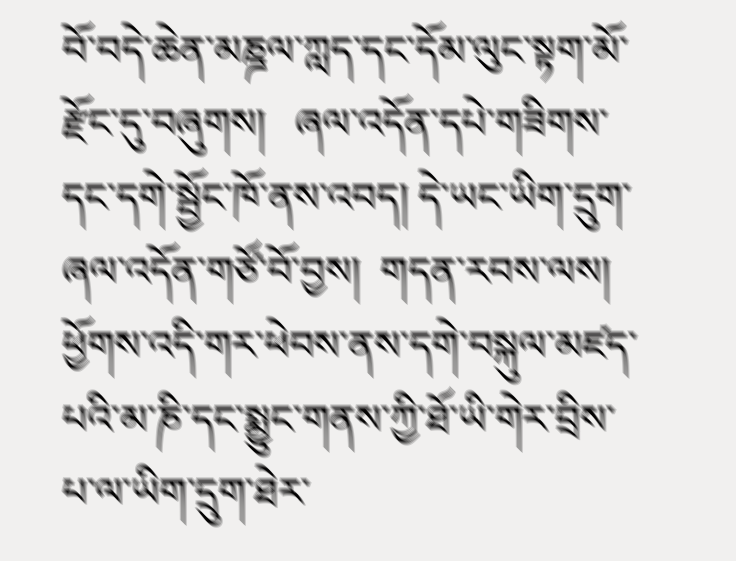བོ་བདེ་ཆེན་མཎྜལ་ཀླད་དང་དོམ་ལུང་སྟག་མོ་རྫོང་དུ་བཞུགས།   ཞལ་འདོན་དཔེ་གཟིགས་དང་དགེ་སྦྱོང་ཁོ་ནས་འབད། དེ་ཡང་ཡིག་དྲུག་ཞལ་འདོན་གཙོ་བོ་བྱས།  གདན་རབས་ལས།   ཕྱོགས་འདི་གར་ཕེབས་ནས་དགེ་བསྐུལ་མཛད་པའི་མ་ཎི་དང་སྨྱུང་གནས་ཀྱི་ཐོ་ཡི་གེར་བྲིས་པ་ལ་ཡིག་དྲུག་ཐེར་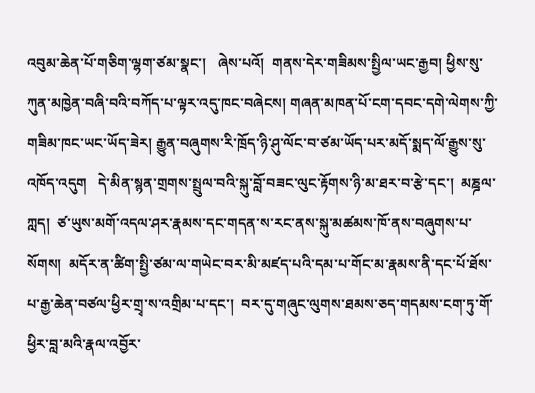འབུམ་ཆེན་པོ་གཅིག་ལྷག་ཙམ་སྣང་།   ཞེས་པའོ།  གནས་དེར་གཟིམས་སྤྱིལ་ཡང་རྒྱབ། ཕྱིས་སུ་ཀུན་མཁྱེན་བཞི་བའི་བཀོད་པ་ལྟར་འདུ་ཁང་བཞེངས། གཞན་མཁན་པོ་ངག་དབང་དགེ་ལེགས་ཀྱི་གཟིམ་ཁང་ཡང་ཡོད་ཟེར། རྒྱུན་བཞུགས་རི་ཁྲོད་ཉི་ཤུ་ལོང་བ་ཙམ་ཡོད་པར་མདོ་སྨད་ལོ་རྒྱུས་སུ་འཁོད་འདུག   དེ་མིན་སྙན་གྲགས་སྤྲུལ་བའི་སྐུ་བློ་བཟང་ལུང་རྟོགས་ཉི་མ་ཐར་བ་རྩེ་དང་།  མཎྜལ་ཀླད།  ཙ་ཡུས་མགོ་འདལ་ཤར་རྣམས་དང་གདན་ས་རང་ནས་སྐུ་མཚམས་ཁོ་ནས་བཞུགས་པ་སོགས།  མདོར་ན་ཚིག་སྤྱི་ཙམ་ལ་གཡེང་བར་མི་མཛད་པའི་དམ་པ་གོང་མ་རྣམས་ནི་དང་པོ་ཐོས་པ་རྒྱ་ཆེན་བཙལ་ཕྱིར་གྲྭ་ས་འགྲིམ་པ་དང་།  བར་དུ་གཞུང་ལུགས་ཐམས་ཅད་གདམས་ངག་ཏུ་གོ་ཕྱིར་བླ་མའི་རྣལ་འབྱོར་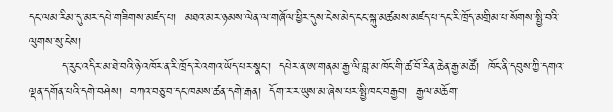དང་ལམ་རིམ་དུ་མར་དཔེ་གཟིགས་མཛད་པ།  མཐའ་མར་ཉམས་ལེན་ལ་གཞོལ་ཕྱིར་དུས་ངེས་མེད་ངང་སྐུ་མཚམས་མཛད་པ་དང་རི་ཁྲོད་མགྲིམ་པ་སོགས་སྤྱི་བའི་ལུགས་སུ་ངེས།
        ད་རུང་འདིར་མ་ཐེ་བའི་ཉེ་འཁོར་ན་རི་ཁྲོད་རེ་འགའ་ཡོད་པར་སྣང་།  དཔེར་ན་ཨ་གནམ་རྒྱ་ལི་བླ་མ་ཁོང་གི་ཚ་བོ་རིན་ཆེན་རྒྱ་མཚོ།  ཁོང་ནི་དབུས་ཀྱི་དགའ་ལྡན་དགོན་པའི་དགེ་བཤེས།  བཀའ་བཅུ་བ་དང་ཁམས་ཚན་དགེ་རྒན།  དོག་ར་ར་ཡུས་མ་ཞེས་པར་སྤྱི་ཁང་བརྒྱབ།  རྒྱལ་མཆོག་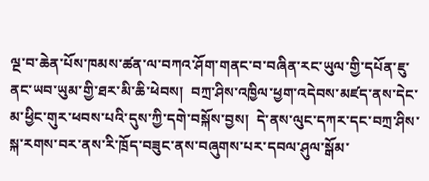ལྔ་བ་ཆེན་པོས་ཁམས་ཚན་ལ་བཀའ་ཤོག་གནང་བ་བཞིན་རང་ཡུལ་གྱི་དཔོན་ཇུ་ནང་ཡབ་ཡུམ་གྱི་ཐར་མི་ཆི་ཕེབས།  བཀྲ་ཤིས་འཁྱིལ་ཕྱག་འདེབས་མཛད་ནས་དེང་མ་ཕྱིང་གུར་ཕབས་པའི་དུས་ཀྱི་དགེ་བསྐོས་བྱས།  དེ་ནས་ལུང་དཀར་དང་བཀྲ་ཤིས་སྐ་རགས་བར་ནས་རི་ཁྲོད་བཟུང་ནས་བཞུགས་པར་དབལ་ཤུལ་སྒོམ་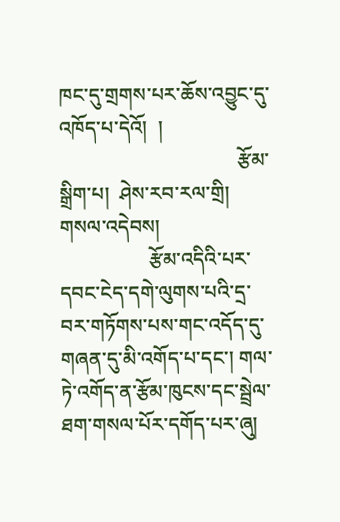ཁང་དུ་གྲགས་པར་ཆོས་འབྱུང་དུ་འཁོད་པ་དེའོ།  །
                                    རྩོམ་སྒྲིག་པ།  ཤེས་རབ་རལ་གྲི།
གསལ་འདེབས།
                  རྩོམ་འདིའི་པར་དབང་ངེད་དགེ་ལུགས་པའི་དྲ་བར་གཏོགས་པས་གང་འདོད་དུ་གཞན་དུ་མི་འགོད་པ་དང་། གལ་ཏེ་འགོད་ན་རྩོམ་ཁུངས་དང་སྦྲེལ་ཐག་གསལ་པོར་དགོད་པར་ཞུ།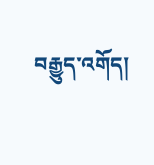བརྒྱུད་འགོད།